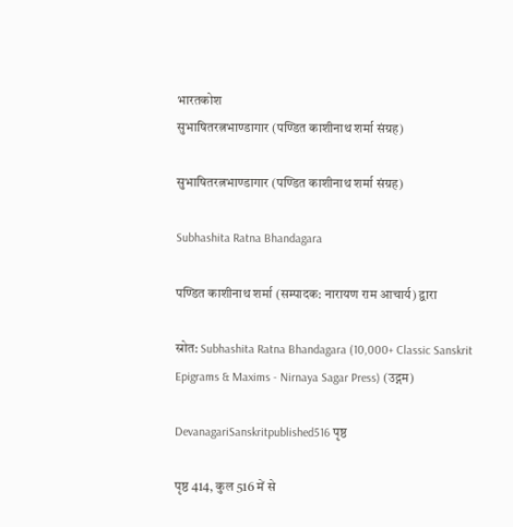भारतकोश
सुभाषितरत्नभाण्डागार (पण्डित काशीनाथ शर्मा संग्रह)

सुभाषितरत्नभाण्डागार (पण्डित काशीनाथ शर्मा संग्रह)

Subhashita Ratna Bhandagara

पण्डित काशीनाथ शर्मा (सम्पादक: नारायण राम आचार्य) द्वारा

स्रोत: Subhashita Ratna Bhandagara (10,000+ Classic Sanskrit Epigrams & Maxims - Nirnaya Sagar Press) (उद्गम)

DevanagariSanskritpublished516 पृष्ठ

पृष्ठ 414, कुल 516 में से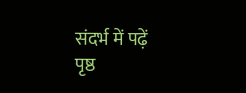संदर्भ में पढ़ें
पृष्ठ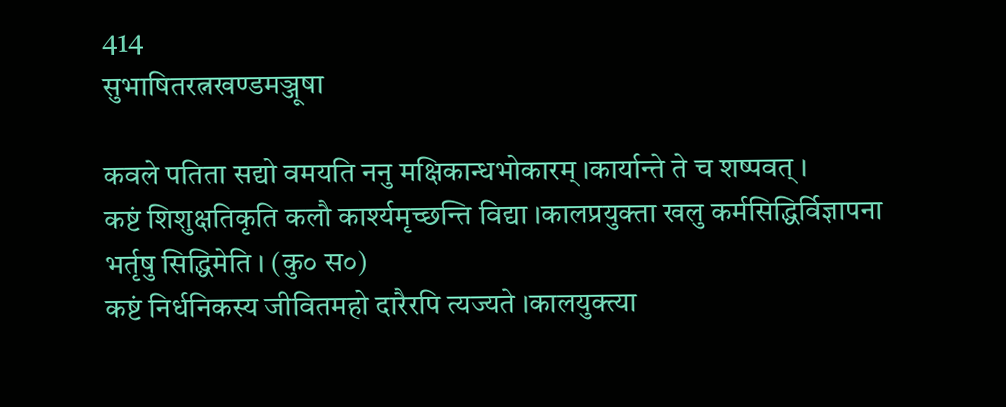414
सुभाषितरत्नखण्डमञ्जूषा

कवले पतिता सद्यो वमयति ननु मक्षिकान्धभोकारम् ।कार्यान्ते ते च शष्पवत् ।
कष्टं शिशुक्षतिकृति कलौ कार्श्यमृच्छन्ति विद्या ।कालप्रयुक्ता खलु कर्मसिद्धिर्विज्ञापना भर्तृषु सिद्धिमेति । (कु० स०)
कष्टं निर्धनिकस्य जीवितमहो दारैरपि त्यज्यते ।कालयुक्त्या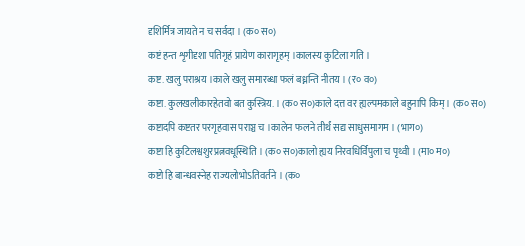दृशिर्मित्र जायते न च सर्वदा । (क० स०)
कष्टं हन्त शृगीदृशा पतिगृहं प्रायेण कारागृहम् ।कालस्य कुटिला गति ।
कष्ट. खलु पराश्रय ।काले खलु समारब्धा फलं बध्नन्ति नीतय । (र० व०)
कष्टा. कुलखलीकारहेतवो बत कुस्त्रिय. । (क० स०)काले दत्त वर ह्यल्पमकाले बहुनापि किम् । (क० स०)
कष्टादपि कष्टतर परगृहवास पराञ्च च ।कालेन फलने तीर्थं सद्य साधुसमागम । (भाग०)
कष्टा हि कुटिलश्वशुरप्रत्नवधूस्थिति । (क० स०)कालो ह्यय निरवधिर्विपुला च पृथ्वी । (मा० म०)
कष्टो हि बान्धवस्नेह राज्यलोभोऽतिवर्तने । (क०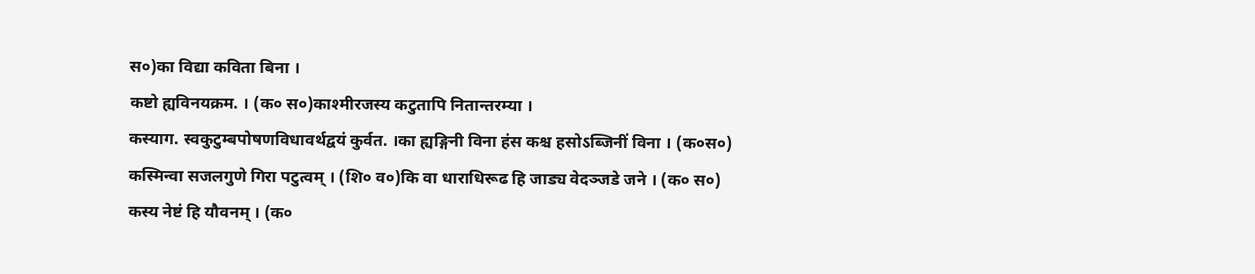स०)का विद्या कविता बिना ।
कष्टो ह्यविनयक्रम. । (क० स०)काश्मीरजस्य कटुतापि नितान्तरम्या ।
कस्याग. स्वकुटुम्बपोषणविधावर्थद्वयं कुर्वत. ।का ह्यङ्गिनी विना हंस कश्च हसोऽब्जिनीं विना । (क०स०)
कस्मिन्वा सजलगुणे गिरा पटुत्वम् । (शि० व०)कि वा धाराधिरूढ हि जाड्य वेदञ्जडे जने । (क० स०)
कस्य नेष्टं हि यौवनम् । (क०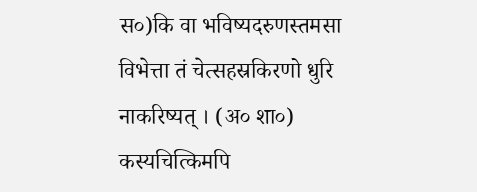स०)कि वा भविष्यदरुणस्तमसा विभेत्ता तं चेत्सहस्रकिरणो धुरि नाकरिष्यत् । (अ० शा०)
कस्यचित्किमपि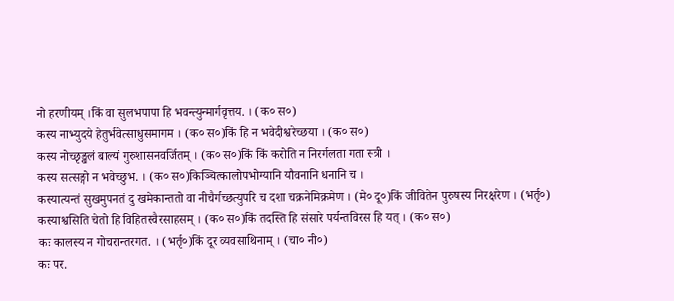नो हरणीयम् ।किं वा सुलभपापा हि भवन्त्युन्मार्गवृत्तय. । (क० स०)
कस्य नाभ्युदये हेतुर्भवेत्साधुसमागम । (क० स०)किं हि न भवेदीश्वरेच्छया । (क० स०)
कस्य नोच्छृङ्खलं बाल्यं गुरुशासनवर्जितम् । (क० स०)किं किं करोति न निरर्गलता गता स्त्री ।
कस्य सत्सङ्गो न भवेच्छुभ. । (क० स०)किञ्चित्कालोपभोग्यानि यौवनानि धनानि च ।
कस्यात्यन्तं सुखमुपनतं दु खमेकान्ततो वा नीचैर्गच्छत्युपरि च दशा चक्रनेमिक्रमेण । (मे० दू०)किं जीवितेन पुरुषस्य निरक्षरेण । (भर्तृ०)
कस्याश्वसिति चेतो हि विहितस्वैरसाहसम् । (क० स०)किं तदस्ति हि संसारे पर्यन्तविरस हि यत् । (क० स०)
कः कालस्य न गोचरान्तरगत. । (भर्तृ०)किं दूर व्यवसाथिनाम् । (चा० नी०)
कः पर.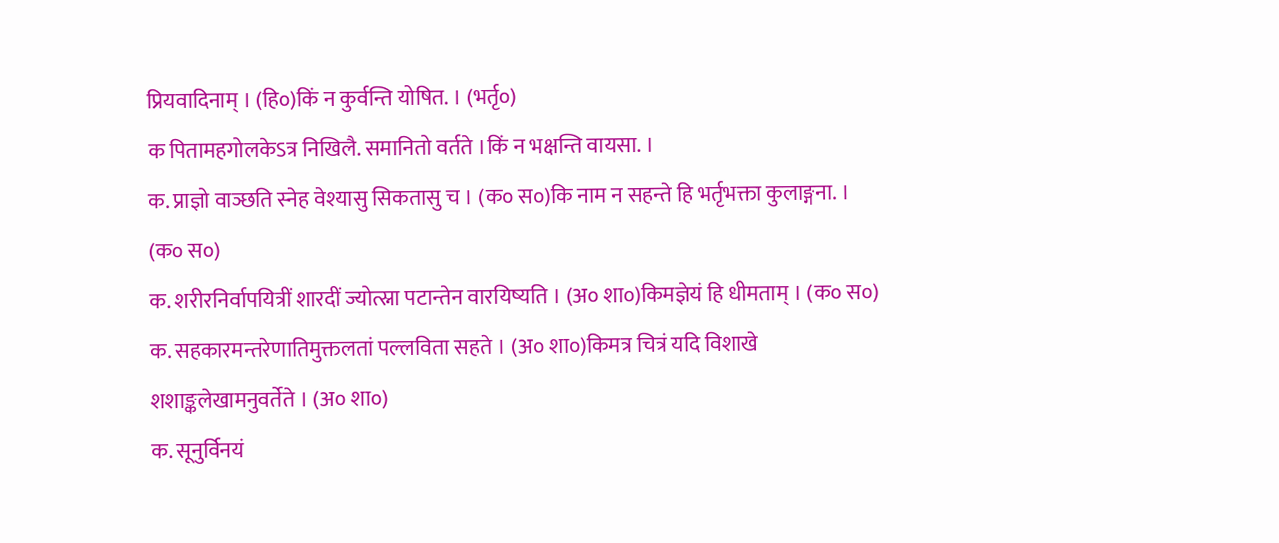प्रियवादिनाम् । (हि०)किं न कुर्वन्ति योषित. । (भर्तृ०)
क पितामहगोलकेऽत्र निखिलै. समानितो वर्तते ।किं न भक्षन्ति वायसा. ।
क. प्राज्ञो वाञ्छति स्नेह वेश्यासु सिकतासु च । (क० स०)कि नाम न सहन्ते हि भर्तृभक्ता कुलाङ्गना. । (क० स०)
क. शरीरनिर्वापयित्रीं शारदीं ज्योत्स्ना पटान्तेन वारयिष्यति । (अ० शा०)किमज्ञेयं हि धीमताम् । (क० स०)
क. सहकारमन्तरेणातिमुक्तलतां पल्लविता सहते । (अ० शा०)किमत्र चित्रं यदि विशाखे शशाङ्कलेखामनुवर्तेते । (अ० शा०)
क. सूनुर्विनयं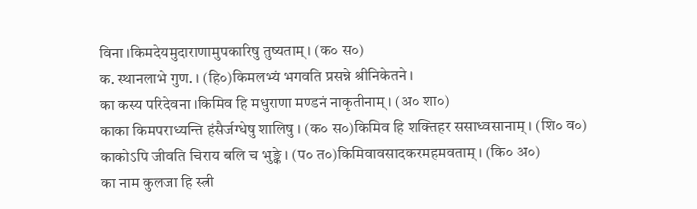विना ।किमदेयमुदाराणामुपकारिषु तुष्यताम् । (क० स०)
क. स्थानलाभे गुण. । (हि०)किमलभ्यं भगवति प्रसन्ने श्रीनिकेतने ।
का कस्य परिदेवना ।किमिव हि मधुराणा मण्डनं नाकृतीनाम् । (अ० शा०)
काका किमपराध्यन्ति हंसैर्जग्धेषु शालिषु । (क० स०)किमिव हि शक्तिहर ससाध्वसानाम् । (शि० व०)
काकोऽपि जीवति चिराय बलि च भुङ्के । (प० त०)किमिवावसादकरमहमवताम् । (कि० अ०)
का नाम कुलजा हि स्त्री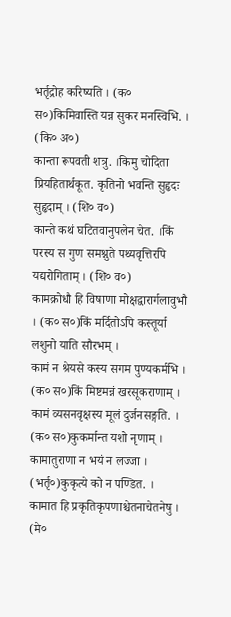भर्तृद्रोह करिष्यति । (क० स०)किमिवास्ति यन्न सुकर मनस्विभि. । (कि० अ०)
कान्ता रूपवती शत्रु. ।किमु चोदिता प्रियहितार्थकूत. कृतिनो भवन्ति सुहृदः सुहृदाम् । (शि० व०)
कान्ते कथं घटितवानुपलेन चेत. ।किं परस्य स गुण समश्नुते पथ्यवृत्तिरपि यद्यरोगिताम् । (शि० व०)
कामक्रोधौ हि विषाणा मोक्षद्वारार्गलावुभौ । (क० स०)किं मर्दितोऽपि कस्तूर्या लशुनो याति सौरभम् ।
कामं न श्रेयसे कस्य सगम पुण्यकर्मभि । (क० स०)किं मिष्टमन्नं खरसूकराणाम् ।
कामं व्यसनवृक्षस्य मूलं दुर्जनसङ्गति. । (क० स०)कुकर्मान्त यशो नृणाम् ।
कामातुराणा न भयं न लज्जा । (भर्तृ०)कुकृत्ये को न पण्डित. ।
कामात हि प्रकृतिकृपणाश्चेतनाचेतनेषु । (मे०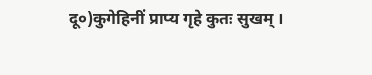दू०)कुगेहिनीं प्राप्य गृहे कुतः सुखम् ।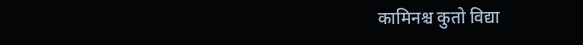कामिनश्च कुतो विद्या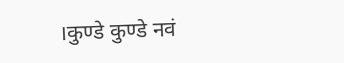।कुण्डे कुण्डे नवं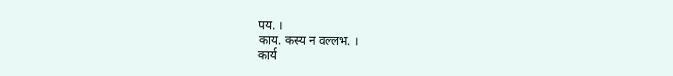पय. ।
काय. कस्य न वल्लभ. ।
कार्य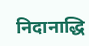निदानाद्धि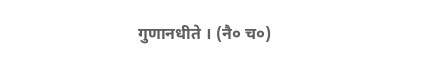गुणानधीते । (नै० च०)